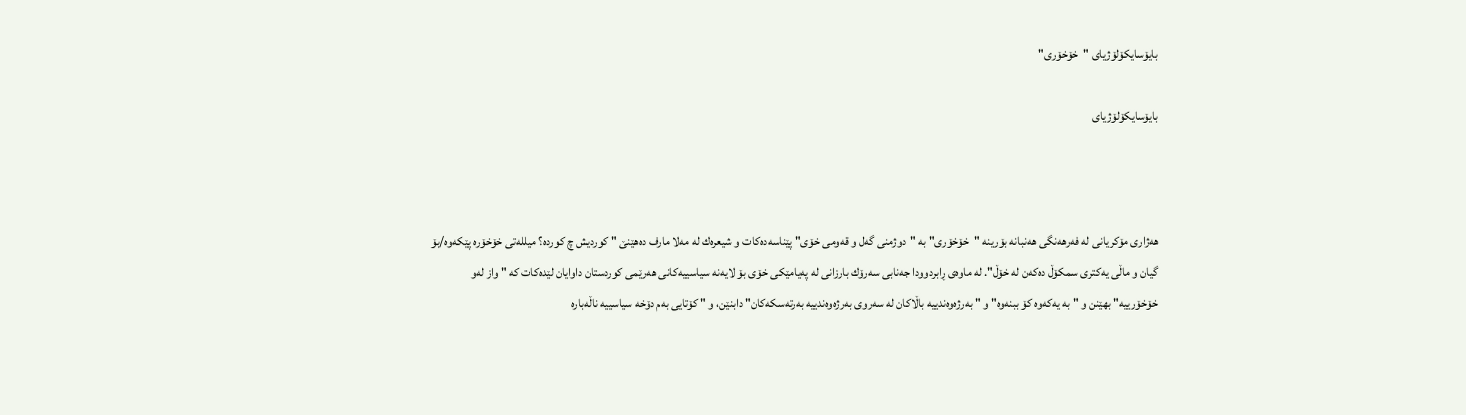بایۆسایكۆلۆژیاى "خۆخۆرى"

بایۆسایكۆلۆژیاى



هه‌ژارى مۆكریانى له‌ فه‌رهه‌نگى هه‌نبانه‌ بۆرینه‌ "خۆخۆرى" به‌ "دوژمنى گه‌ل و قه‌ومى خۆى" پێناسه‌ده‌كات و شیعره‌ك له‌ مه‌لا مارف ده‌هێنێ " كوردیش چ كورده‌؟ میلله‌تى خۆخۆره‌ پێكه‌وه‌/بۆ گیان و ماڵى یه‌كترى سمكۆڵ ده‌كه‌ن له‌ خۆڵ". له‌ ماوه‌ى ڕابردوودا جه‌نابى سه‌رۆك بارزانى له‌ په‌یامێكى خۆى بۆ لایه‌نه‌ سیاسییه‌كانى هه‌رێمى كوردستان داوایان لێده‌كات كه‌ " واز له‌و خۆخۆرییه‌" بهێنن و " به‌ یه‌كه‌وه‌ كۆ ببنه‌وه‌" و " به‌رژه‌وه‌ندییه‌ باڵاكان له‌ سه‌روى به‌رژه‌وه‌ندییه‌ به‌رته‌سكه‌كان" دابنێن، و " كۆتایى به‌م دۆخه‌ سیاسییه‌ ناڵه‌باره‌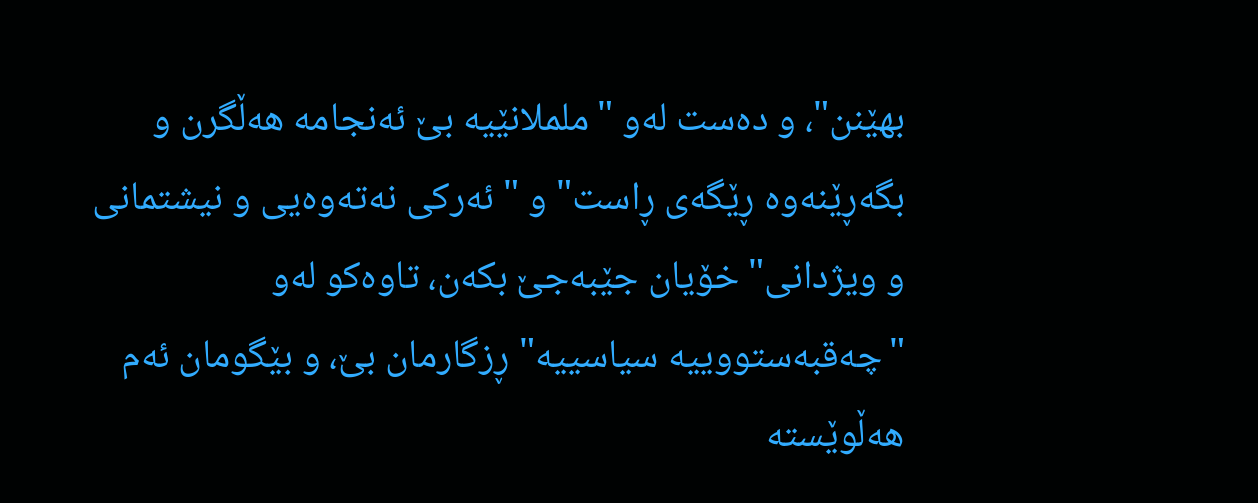بهێنن"، و ده‌ست له‌و "ململانێیه‌ بێ ئه‌نجامه‌ هه‌ڵگرن و بگه‌ڕێنه‌وه‌ ڕێگه‌ى ڕاست" و " ئه‌ركى نه‌ته‌وه‌یى و نیشتمانى و ویژدانى" خۆیان جێبه‌جێ بكه‌ن، تاوه‌كو له‌و "چه‌قبه‌ستووییه‌ سیاسییه‌" ڕزگارمان بێ، و بێگومان ئه‌م هه‌ڵوێسته‌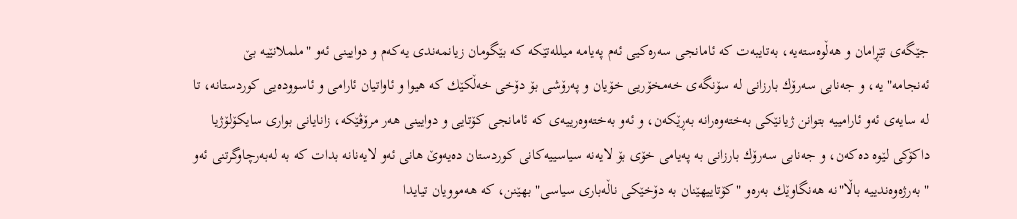جێگه‌ى تێڕامان و هه‌ڵوه‌سته‌یه‌، به‌تایبه‌ت كه‌ ئامانجى سه‌ره‌كیى ئه‌م په‌یامه‌ میلله‌تێكه‌ كه‌ بێگومان زیانمه‌ندى یه‌كه‌م و دوایینى ئه‌و "ململانێیه‌ بێ ئه‌نجامه‌"یه‌، و جه‌نابى سه‌رۆك بارزانى له‌ سۆنگه‌ى خه‌مخۆریى خۆیان و په‌رۆشى بۆ دۆخى خه‌ڵكێك كه‌ هیوا و ئاواتیان ئارامى و ئاسووده‌یى كوردستانه‌، تا له‌ سایه‌ى ئه‌و ئارامییه‌ بتوانن ژیانێكى به‌خته‌وه‌رانه‌ به‌ڕێكه‌ن، و ئه‌و به‌خته‌وه‌رییه‌ى كه‌ ئامانجى كۆتایى و دوایینى هه‌ر مرۆڤێكه‌، زانایانى بوارى سایكۆلۆژیا داكۆكى لێوه‌ ده‌كه‌ن، و جه‌نابى سه‌رۆك بارزانى به‌ په‌یامى خۆى بۆ لایه‌نه‌ سیاسییه‌كانى كوردستان ده‌یه‌وێ هانى ئه‌و لایه‌نانه‌ بدات كه‌ به‌ له‌به‌رچاوگرتنى ئه‌و "به‌رژه‌وه‌ندییه‌ باڵا"نه‌ هه‌نگاوێك به‌ره‌و "كۆتاییهێنان به‌ دۆخێكى ناڵه‌بارى سیاسى" بهێنن، كه‌ هه‌موویان تیایدا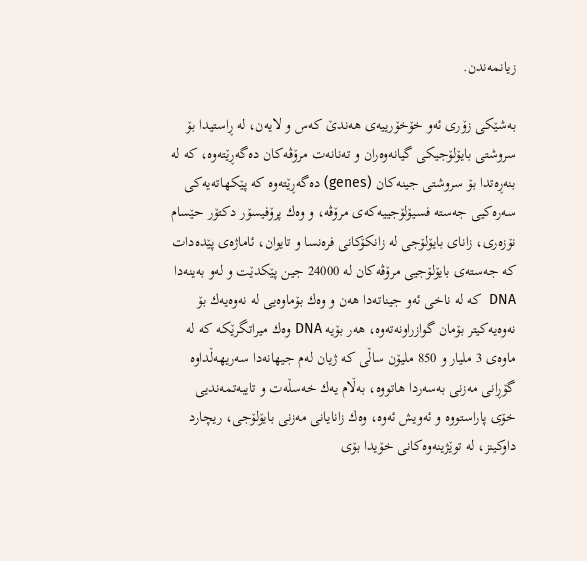زیانمه‌ندن.

به‌شێكى زۆرى ئه‌و خۆخۆرییه‌ى هه‌ندێ كه‌س و لایه‌ن، له‌ ڕاستیدا بۆ سروشتى بایۆلۆجیكى گیانه‌وه‌ران و ته‌نانه‌ت مرۆڤه‌كان ده‌گه‌ڕێته‌وه‌، كه‌ له‌ بنه‌ڕه‌تدا بۆ سروشتى جینه‌كان (genes) ده‌گه‌ڕێته‌وه‌ كه‌ پێكهاته‌یه‌كى سه‌ره‌كیى جه‌سته‌ فسیۆلۆجییه‌كه‌ى مرۆڤه‌، و وه‌ك پرۆفیسۆر دكتۆر حێسام نۆزه‌رى، زاناى بایۆلۆجى له‌ زانكۆكانى فره‌نسا و تایوان، ئاماژه‌ى پێده‌دات كه‌ جه‌سته‌ى بایۆلۆجیى مرۆڤه‌كان له‌ 24000 جین پێكدێت و له‌و به‌ینه‌دا DNA  كه‌ له‌ ناخى ئه‌و جیناته‌دا هه‌ن و وه‌ك بۆماوه‌یى له‌ نه‌وه‌یه‌ك بۆ نه‌وه‌یه‌كیتر بۆمان گوازراونه‌ته‌وه‌، هه‌ر بۆیه‌ DNA وه‌ك میراتگرێكه‌ كه‌ له‌ ماوه‌ى 3 ملیار و 850 ملیۆن ساڵى كه‌ ژیان له‌م جیهانه‌دا سه‌ریهه‌ڵداوه‌ گۆڕانى مه‌زنى به‌سه‌ردا هاتووه‌، به‌ڵام یه‌ك خه‌سڵه‌ت و تایبه‌تمه‌ندیى خۆى پاراستووه‌ و ئه‌ویش ئه‌وه‌، وه‌ك زانایانى مه‌زنى بایۆلۆجى، ریچارد داوكینز، له‌ توێژینه‌وه‌كانى خۆیدا بۆى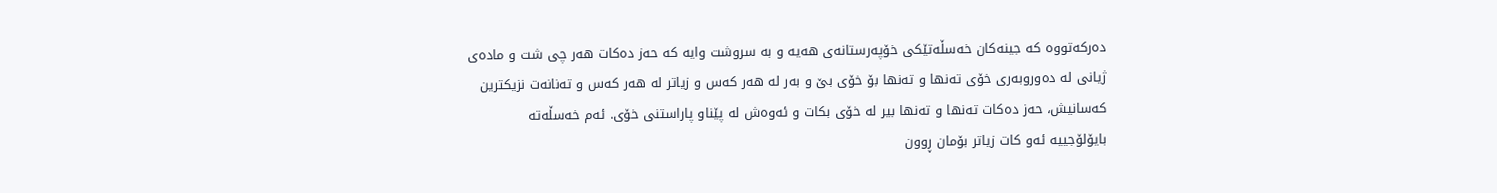ده‌ركه‌تووه‌ كه‌ جینه‌كان خه‌سڵه‌تێكى خۆپه‌رستانه‌ى هه‌یه‌ و به‌ سروشت وایه‌ كه‌ حه‌ز ده‌كات هه‌ر چى شت و ماده‌ى ژیانى له‌ ده‌وروبه‌رى خۆى ته‌نها و ته‌نها بۆ خۆى بێ و به‌ر له‌ هه‌ر كه‌س و زیاتر له‌ هه‌ر كه‌س و ته‌نانه‌ت نزیكترین كه‌سانیش، حه‌ز ده‌كات ته‌نها و ته‌نها بیر له‌ خۆى بكات و ئه‌وه‌ش له‌ پێناو پاراستنى خۆى. ئه‌م خه‌سڵه‌ته‌ بایۆلۆجییه‌ ئه‌و كات زیاتر بۆمان ڕوون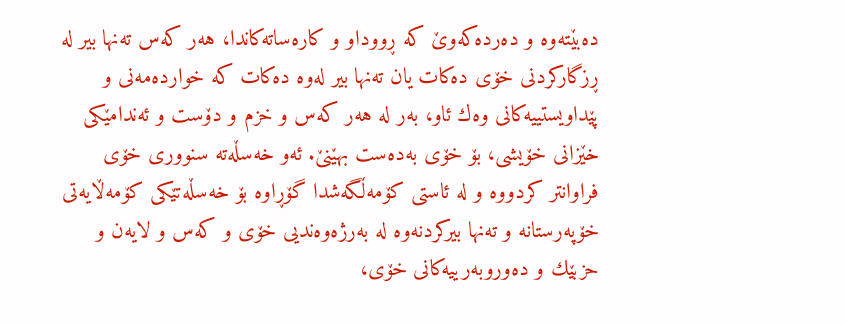ده‌بێته‌وه‌ و ده‌رده‌كه‌وێ كه‌ ڕووداو و كاره‌ساته‌كاندا، هه‌ر كه‌س ته‌نها بیر له‌ ڕزگاركردنى خۆى ده‌كات یان ته‌نها بیر له‌وه‌ ده‌كات كه‌ خوارده‌مه‌نى و پێداویستییه‌كانى وه‌ك ئاو، به‌ر له‌ هه‌ر كه‌س و خزم و دۆست و ئه‌ندامێكى خێزانى خۆیشى، بۆ خۆى به‌ده‌ست بهێنێ. ئه‌و خه‌سڵه‌ته‌ سنوورى خۆى فراوانتر كردووه‌ و له‌ ئاستى كۆمه‌ڵگه‌شدا گۆڕاوه‌ بۆ خه‌سڵه‌تێكى كۆمه‌ڵایه‌تى خۆپه‌رستانه‌ و ته‌نها بیركردنه‌وه‌ له‌ به‌رژه‌وه‌ندیى خۆى و كه‌س و لایه‌ن و حزبێك و ده‌وروبه‌رییه‌كانى خۆى،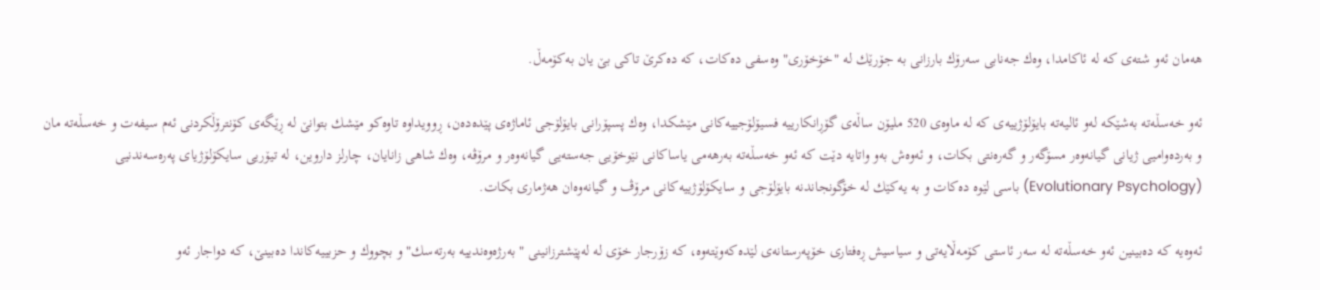هه‌مان ئه‌و شته‌ى كه‌ له‌ ئاكامدا، وه‌ك جه‌نابى سه‌رۆك بارزانى به‌ جۆرێك له‌ "خۆخۆرى" وه‌سفى ده‌كات، كه‌ ده‌كرێ تاكى بێ یان به‌كۆمه‌ڵ.

ئه‌و خه‌سڵه‌ته‌ به‌شێكه‌ له‌و ئالیه‌ته‌ بایۆلۆژییه‌ى كه‌ له‌ ماوه‌ى 520 ملیۆن ساڵه‌ى گۆڕانكارییه‌ فسیۆلۆجییه‌كانى مێشكدا، وه‌ك پسپۆرانى بایۆلۆجى ئاماژه‌ى پێده‌ده‌ن، ڕوویداوه‌ تاوه‌كو مێشك بتوانێ له‌ ڕێگه‌ى كۆنترۆڵكردنى ئه‌م سیفه‌ت و خه‌سڵه‌ته‌ مان و به‌رده‌وامیى ژیانى گیانه‌وه‌ر مسۆگه‌ر و گه‌ره‌نتى بكات، و ئه‌وه‌ش به‌و واتایه‌ دێت كه‌ ئه‌و خه‌سڵه‌ته‌ به‌رهه‌مى یاساكانى نێوخۆیى جه‌سته‌یى گیانه‌وه‌ر و مرۆڤه‌، وه‌ك شاهى زانایان، چارلز داروین، له‌ تیۆریى سایكۆلۆژیاى په‌ره‌سه‌ندنیى (Evolutionary Psychology) باسى لێوه‌ ده‌كات و به‌ یه‌كێك له‌ خۆگونجاندنه‌ بایۆلۆجى و سایكۆلۆژییه‌كانى مرۆڤ و گیانه‌وه‌ان هه‌ژمارى بكات.

ئه‌وه‌یه‌ كه‌ ده‌بینین ئه‌و خه‌سڵه‌ته‌ له‌ سه‌ر ئاستى كۆمه‌ڵایه‌تى و سیاسیش ڕه‌فتارى خۆپه‌رستانه‌ى لێده‌كه‌وێته‌وه‌، كه‌ زۆرجار خۆى له‌ له‌پێشترزانینى "به‌رژه‌وه‌ندییه‌ به‌رته‌سك" و بچووك و حزبییه‌كاندا ده‌بینێ، كه‌ دواجار ئه‌و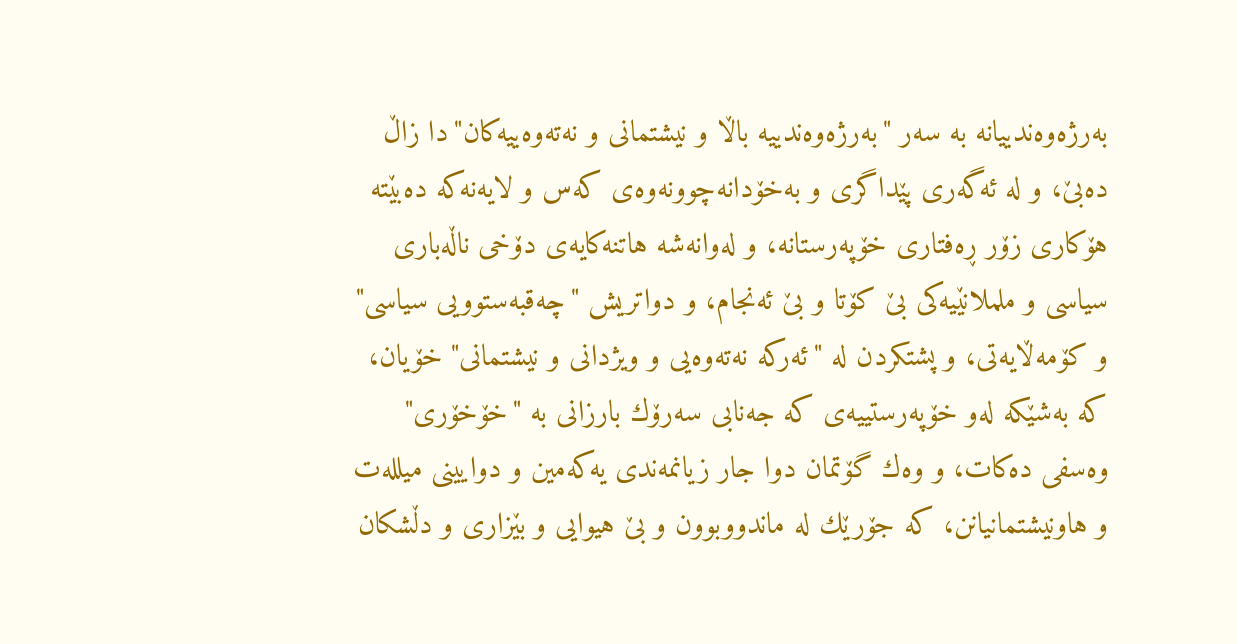به‌رژه‌وه‌ندییانه‌ به‌ سه‌ر "به‌رژه‌وه‌ندییه‌ باڵا و نیشتمانى و نه‌ته‌وه‌ییه‌كان"دا زاڵ ده‌بێ، و له‌ ئه‌گه‌رى پێداگرى و به‌خۆدانه‌چوونه‌وه‌ى كه‌س و لایه‌نه‌كه‌ ده‌بێته‌ هۆكارى زۆر ڕه‌فتارى خۆپه‌رستانه‌، و له‌وانه‌شه‌ هاتنه‌كایه‌ى دۆخى ناڵه‌بارى سیاسى و ململانێیه‌كى بێ كۆتا و بێ ئه‌نجام، و دواتریش "چه‌قبه‌ستوویى سیاسى" و كۆمه‌ڵایه‌تى، و پشتكردن له‌ "ئه‌ركه‌ نه‌ته‌وه‌یى و ویژدانى و نیشتمانى" خۆیان، كه‌ به‌شێكه‌ له‌و خۆپه‌رستییه‌ى كه‌ جه‌نابى سه‌رۆك بارزانى به‌ "خۆخۆرى" وه‌سفى ده‌كات، و وه‌ك گۆتمان دوا جار زیانمه‌ندى یه‌كه‌مین و دوایینى میلله‌ت و هاونیشتمانیانن، كه‌ جۆرێك له‌ ماندووبوون و بێ هیوایى و بێزارى و دڵشكان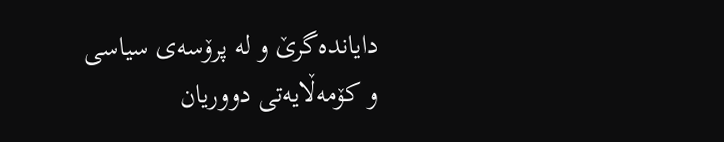دایانده‌گرێ و له‌ پرۆسه‌ى سیاسى و كۆمه‌ڵایه‌تى دووریان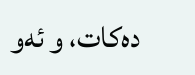ده‌كات، و ئه‌و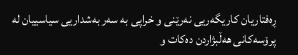ڕه‌فتاریان كاریگه‌ریى نه‌رێنى و خراپى به‌ سه‌ر به‌شداریى سیاسییان له‌ پرۆسه‌كانى هه‌ڵبژاردن ده‌كات و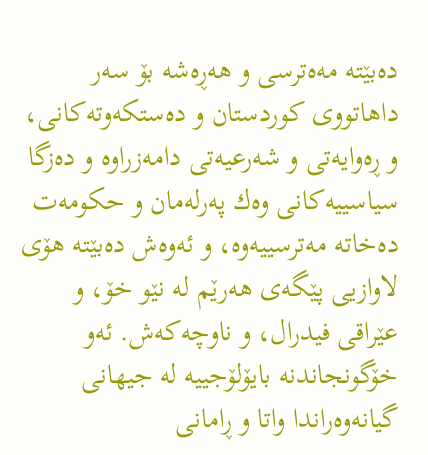ده‌بێته‌ مه‌ه‌ترسى و هه‌ڕه‌شه‌ بۆ سه‌ر داهاتووى كوردستان و ده‌ستكه‌وته‌كانى، و ڕه‌وایه‌تى و شه‌رعیه‌تى دامه‌زراوه‌ و ده‌زگا سیاسییه‌كانى وه‌ك په‌رله‌مان و حكومه‌ت ده‌خاته‌ مه‌ترسییه‌وه‌، و ئه‌وه‌ش ده‌بێته‌ هۆى لاوازیى پێگه‌ى هه‌رێم له‌ نێو خۆ، و عێراقى فیدرال، و ناوچه‌كه‌ش. ئه‌و خۆگونجاندنه‌ بایۆلۆجییه‌ له‌ جیهانى گیانه‌وه‌راندا واتا و ڕامانى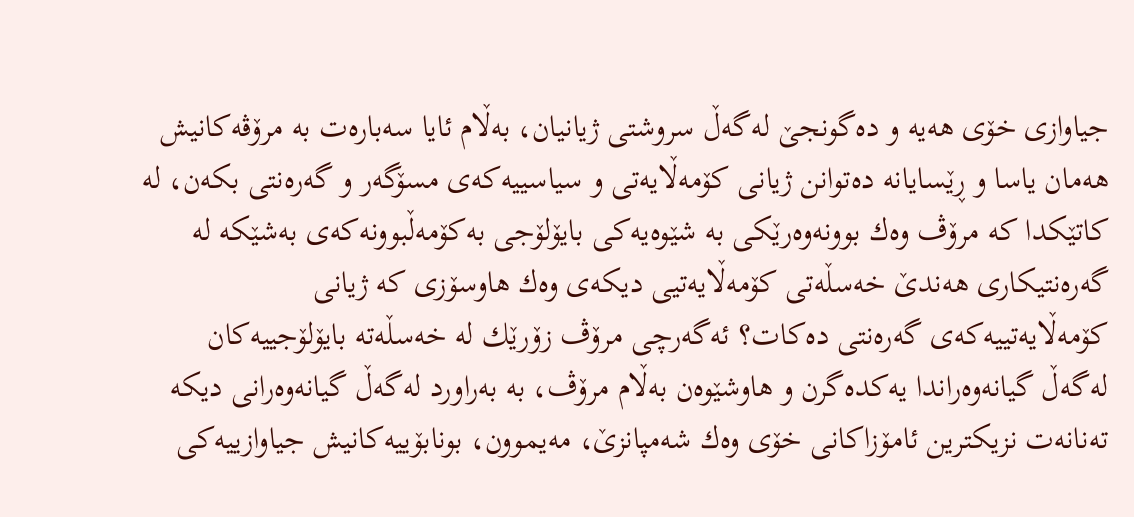جیاوازى خۆى هه‌یه‌ و ده‌گونجێ له‌گه‌ڵ سروشتى ژیانیان، به‌ڵام ئایا سه‌باره‌ت به‌ مرۆڤه‌كانیش هه‌مان یاسا و ڕێسایانه‌ ده‌توانن ژیانى كۆمه‌ڵایه‌تى و سیاسییه‌كه‌ى مسۆگه‌ر و گه‌ره‌نتى بكه‌ن، له‌ كاتێكدا كه‌ مرۆڤ وه‌ك بوونه‌وه‌رێكى به‌ شێوه‌یه‌كى بایۆلۆجى به‌كۆمه‌ڵبوونه‌كه‌ى به‌شێكه‌ له‌ گه‌ره‌نتیكارى هه‌ندێ خه‌سڵه‌تى كۆمه‌ڵایه‌تیى دیكه‌ى وه‌ك هاوسۆزى كه‌ ژیانى كۆمه‌ڵایه‌تییه‌كه‌ى گه‌ره‌نتى ده‌كات؟ ئه‌گه‌رچى مرۆڤ زۆرێك له‌ خه‌سڵه‌ته‌ بایۆلۆجییه‌كان له‌گه‌ڵ گیانه‌وه‌راندا یه‌كده‌گرن و هاوشێوه‌ن به‌ڵام مرۆڤ، به‌ به‌راورد له‌گه‌ڵ گیانه‌وه‌رانى دیكه‌ ته‌نانه‌ت نزیكترین ئامۆزاكانى خۆى وه‌ك شه‌مپانزێ، مه‌یموون، بونابۆییه‌كانیش جیاوازییه‌كى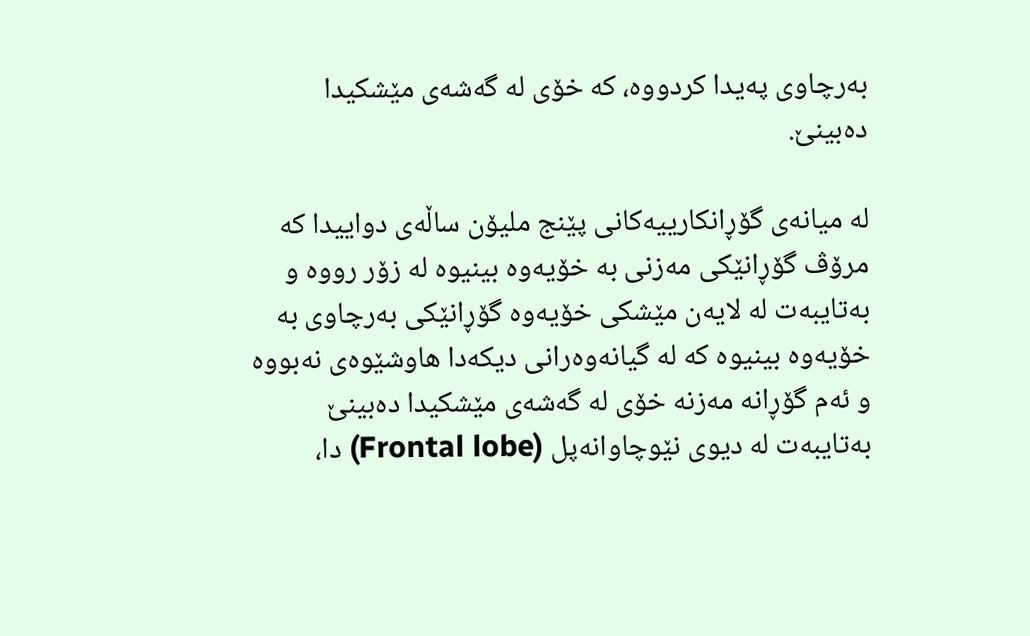به‌رچاوى په‌یدا كردووه‌، كه‌ خۆى له‌ گه‌شه‌ى مێشكیدا ده‌بینێ.

له‌ میانه‌ى گۆڕانكارییه‌كانى پێنج ملیۆن ساڵه‌ى دواییدا كه‌ مرۆڤ گۆڕانێكى مه‌زنى به‌ خۆیه‌وه‌ بینیوه‌ له‌ زۆر رووه‌ و به‌تایبه‌ت له‌ لایه‌ن مێشكى خۆیه‌وه‌ گۆڕانێكى به‌رچاوى به‌ خۆیه‌وه‌ بینیوه‌ كه‌ له‌ گیانه‌وه‌رانى دیكه‌دا هاوشێوه‌ى نه‌بووه‌ و ئه‌م گۆڕانه‌ مه‌زنه‌ خۆى له‌ گه‌شه‌ى مێشكیدا ده‌بینێ به‌تایبه‌ت له‌ دیوى نێوچاوانه‌پل (Frontal lobe) دا،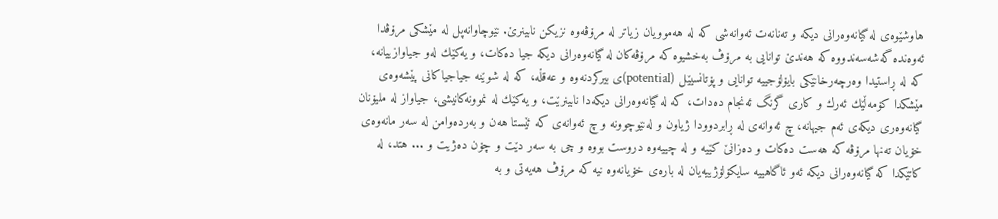هاوشێوه‌ى له‌ گیانه‌وه‌رانى دیكه‌ و ته‌نانه‌ت ئه‌وانه‌شى كه‌ له‌ هه‌موویان زیاتر له‌ مرۆڤه‌وه‌ نزیكن نابینرێ. نێوچاوانه‌پل له‌ مێشكى مرۆڤدا ئه‌وه‌نده‌ گه‌شه‌سه‌ندووه‌ كه‌ هه‌ندێ توانایى به‌ مرۆڤ به‌خشیوه‌ كه‌ مرۆڤه‌كان له‌ گیانه‌وه‌رانى دیكه‌ جیا ده‌كات، و یه‌كێك له‌و جیاوازییانه‌، كه‌ له‌ ڕاستیدا وه‌رچه‌رخانێكى بایۆلۆجییه‌ توانایى و پۆتانسیێل (potential)ى بیركردنه‌وه‌ و عه‌قڵه‌، كه‌ له‌ شوێنه‌ جیاجیاكانى پێشه‌وه‌ى مێشكدا كۆمه‌ڵێك ئه‌رك و كارى گرنگ ئه‌نجام ده‌دات، كه‌ له‌ گیانه‌وه‌رانى دیكه‌دا نابینرێت، و یه‌كێك له‌ نموونه‌كانیشى، جیاواز له‌ ملیۆنان گیانه‌وه‌رى دیكه‌ى ئه‌م جیهانه‌، چ ئه‌وانه‌ى له‌ ڕابردوودا ژیاون و له‌نێوچوونه‌ و چ ئه‌وانه‌ى كه‌ ئێستا هه‌ن و به‌رده‌وامن له‌ سه‌ر مانه‌وه‌ى خۆیان ته‌نها مرۆڤه‌ كه‌ هه‌ست ده‌كات و ده‌زانێ كێیه‌ و له‌ چییه‌وه‌ دروست بووه‌ و چى به‌ سه‌ر دێت و چۆن ده‌ژیت و ... هتد، له‌ كاتێكدا كه‌ گیانه‌وه‌رانى دیكه‌ ئه‌و ئاگاهییه‌ سایكۆلۆژییه‌یان له‌ باره‌ى خۆیانه‌وه‌ نیه‌ كه‌ مرۆڤ هه‌یه‌تى و به‌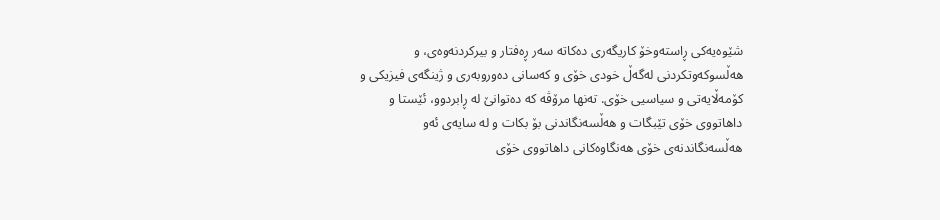شێوه‌یه‌كى ڕاسته‌وخۆ كاریگه‌رى ده‌كاته‌ سه‌ر ڕه‌فتار و بیركردنه‌وه‌ى، و هه‌ڵسوكه‌وتكردنى له‌گه‌ڵ خودى خۆى و كه‌سانى ده‌وروبه‌رى و ژینگه‌ى فیزیكى و كۆمه‌ڵایه‌تى و سیاسیى خۆى. ته‌نها مرۆڤه‌ كه‌ ده‌توانێ له‌ ڕابردوو، ئێستا و داهاتووى خۆى تێبگات و هه‌ڵسه‌نگاندنى بۆ بكات و له‌ سایه‌ى ئه‌و هه‌ڵسه‌نگاندنه‌ى خۆى هه‌نگاوه‌كانى داهاتووى خۆى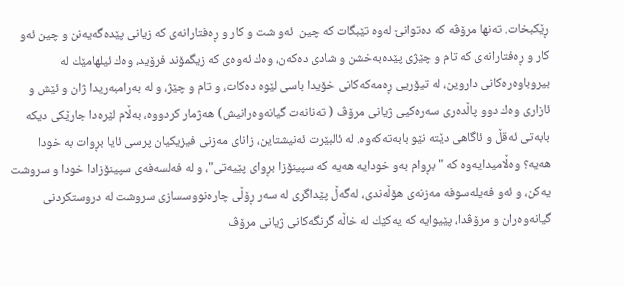ڕێكبخات. ته‌نها مرۆڤه‌ كه‌ ده‌توانێ له‌وه‌ تێبگات كه‌ چین  ئه‌و شت و كار و ڕه‌فتارانه‌ى كه‌ زیانى پێده‌گه‌یه‌نن و چین ئه‌و كار و ڕه‌فتارانه‌ى كه‌ تام و چێژى پێده‌به‌خشن و شادى ده‌كه‌ن، وه‌ك ئه‌وه‌ى كه‌ زیگمۆند فرۆید، وه‌ك ئیلهامێك له‌ بیروباوه‌ره‌كانى داروین، له‌ تیۆریى ڕه‌مه‌كه‌كانى خۆیدا باسى لێوه‌ ده‌كات، و تام و چێژ، و له‌ به‌رامبه‌ریدا ژان و ئێش و ئازارى وه‌ك دوو پاڵده‌رى سه‌ره‌كیى ژیانى مرۆڤ ( ته‌نانه‌ت گیانه‌وه‌رانیش) هه‌ژمار كردووه‌، به‌ڵام لێره‌دا جارێكى دیكه‌ بابه‌تى ئه‌قڵ و ئاگاهى دێته‌ نێو بابه‌ته‌كه‌وه‌. له‌ ئالبێرت ئه‌نیشتاین، زاناى مه‌زنى فیزیكیان پرسى ئایا بڕوات به‌ خودا هه‌یه‌؟ وه‌ڵامیدایه‌وه‌ كه‌ " بڕوام به‌و خودایه‌ هه‌یه‌ كه‌ سپینۆزا بڕواى پێیه‌تى"، و له‌ فه‌لسه‌فه‌ى سپینۆزادا خودا و سروشت یه‌كن، و ئه‌و فه‌یله‌سوفه‌ مه‌زنه‌ى هۆڵه‌ندى، له‌گه‌ڵ پێداگرى له‌ سه‌ر ڕۆڵى چاره‌نووسسازى سروشت له‌ دروستكردنى گیانه‌وه‌ران و مرۆڤدا، پێیوایه‌ كه‌ یه‌كێك له‌ خاڵه‌ گرنگه‌كانى ژیانى مرۆڤ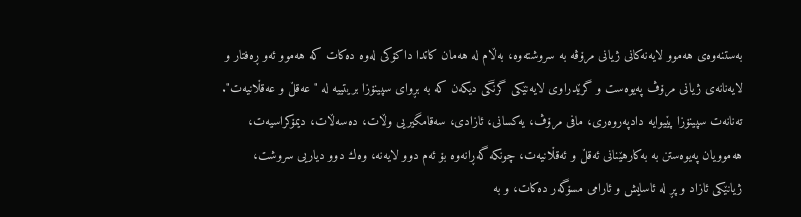به‌ستنه‌وه‌ى هه‌موو لایه‌نه‌كانى ژیانى مرۆڤه‌ به‌ سروشته‌وه‌، به‌ڵام له‌ هه‌مان كاتدا داكۆكى له‌وه‌ ده‌كات كه‌ هه‌موو ئه‌و ڕه‌فتار و لایه‌نانه‌ى ژیانى مرۆڤ په‌یوه‌ست و گرێدراوى لایه‌نێكى گرنگى دیكه‌ن كه‌ به‌ بڕواى سپینۆزا بریتییه‌ له‌ " عه‌قڵ و عه‌قڵانیه‌ت". ته‌نانه‌ت سپینۆزا پێیوایه‌ دادپه‌روه‌رى، مافى مرۆڤ، یه‌كسانى، ئازادى، سه‌قامگیریى وڵات، ده‌سه‌ڵات، دیمۆكراسیه‌ت، هه‌موویان په‌یوه‌ستن به‌ به‌كارهێنانى ئه‌قڵ و ئه‌قڵانیه‌ت، چونكه‌ گه‌ڕانه‌وه‌ بۆ ئه‌م دوو لایه‌نه‌، وه‌ك دوو دیاریى سروشت، ژیانێكى ئازاد و پڕ له‌ ئاسایش و ئارامى مسۆگه‌ر ده‌كات، و به‌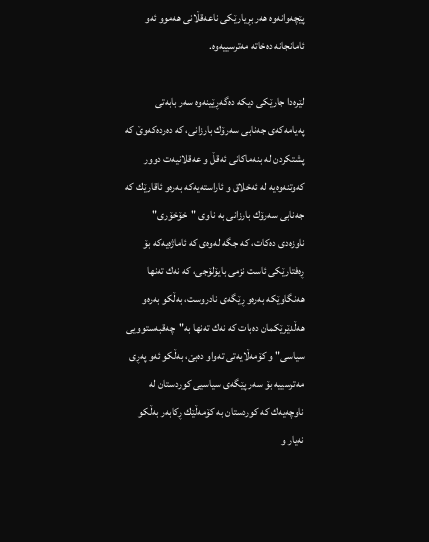پێچه‌وانه‌وه‌ هه‌ر بڕیارێكى ناعه‌قڵانى هه‌موو ئه‌و ئامانجانه‌ ده‌خاته‌ مه‌ترسییه‌وه‌.

لێره‌دا جارێكى دیكه‌ ده‌گه‌ڕێینه‌وه‌ سه‌ر بابه‌تى په‌یامه‌كه‌ى جه‌نابى سه‌رۆك بارزانى، كه‌ ده‌رده‌كه‌وێ كه‌ پشتكردن له‌ بنه‌ماكانى ئه‌قڵ و عه‌قلانیه‌ت دوور كه‌وتنه‌وه‌یه‌ له‌ ئه‌خلاق و ئاراسته‌یه‌كه‌ به‌ره‌و ئاقارێك كه‌ جه‌نابى سه‌رۆك بارزانى به‌ ناوى "خۆخۆرى" ناوزه‌دى ده‌كات، كه‌ جگه‌ له‌وه‌ى كه‌ ئاماژه‌یه‌كه‌ بۆ ڕه‌فتارێكى ئاست نزمى بایۆلۆجى، كه‌ نه‌ك ته‌نها هه‌نگاوێكه‌ به‌ره‌و ڕێگه‌ى نادروست، به‌ڵكو به‌ره‌و هه‌ڵدێرێكمان ده‌بات كه‌ نه‌ك ته‌نها به‌"چه‌قبه‌ستوویى سیاسى" و كۆمه‌ڵایه‌تى ته‌واو ده‌بێ، به‌ڵكو ئه‌و په‌ڕى مه‌ترسییه‌ بۆ سه‌ر پێگه‌ى سیاسیى كوردستان له‌ ناوچه‌یه‌ك كه‌ كوردستان به‌ كۆمه‌ڵێك ڕكابه‌ر به‌ڵكو نه‌یار و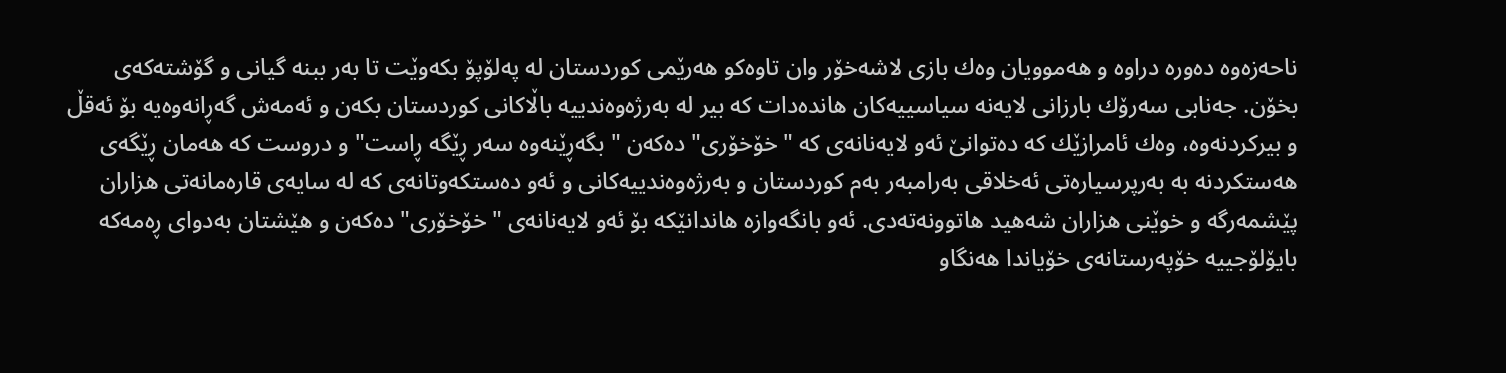ناحه‌زه‌وه‌ ده‌وره‌ دراوه‌ و هه‌موویان وه‌ك بازى لاشه‌خۆر وان تاوه‌كو هه‌رێمى كوردستان له‌ په‌لۆپۆ بكه‌وێت تا به‌ر ببنه‌ گیانى و گۆشته‌كه‌ى بخۆن. جه‌نابى سه‌رۆك بارزانى لایه‌نه‌ سیاسییه‌كان هانده‌دات كه‌ بیر له‌ به‌رژه‌وه‌ندییه‌ باڵاكانى كوردستان بكه‌ن و ئه‌مه‌ش گه‌ڕانه‌وه‌یه‌ بۆ ئه‌قڵ و بیركردنه‌وه‌، وه‌ك ئامرازێك كه‌ ده‌توانێ ئه‌و لایه‌نانه‌ى كه‌ "خۆخۆرى" ده‌كه‌ن " بگه‌ڕێنه‌وه‌ سه‌ر ڕێگه‌ ڕاست" و دروست كه‌ هه‌مان ڕێگه‌ى هه‌ستكردنه‌ به‌ به‌رپرسیاره‌تى ئه‌خلاقى به‌رامبه‌ر به‌م كوردستان و به‌رژه‌وه‌ندییه‌كانى و ئه‌و ده‌ستكه‌وتانه‌ى كه‌ له‌ سایه‌ى قاره‌مانه‌تى هزاران پێشمه‌رگه‌ و خوێنى هزاران شه‌هید هاتوونه‌ته‌دى. ئه‌و بانگه‌وازه‌ هاندانێكه‌ بۆ ئه‌و لایه‌نانه‌ى "خۆخۆرى" ده‌كه‌ن و هێشتان به‌دواى ڕه‌مه‌كه‌ بایۆلۆجییه‌ خۆپه‌رستانه‌ى خۆیاندا هه‌نگاو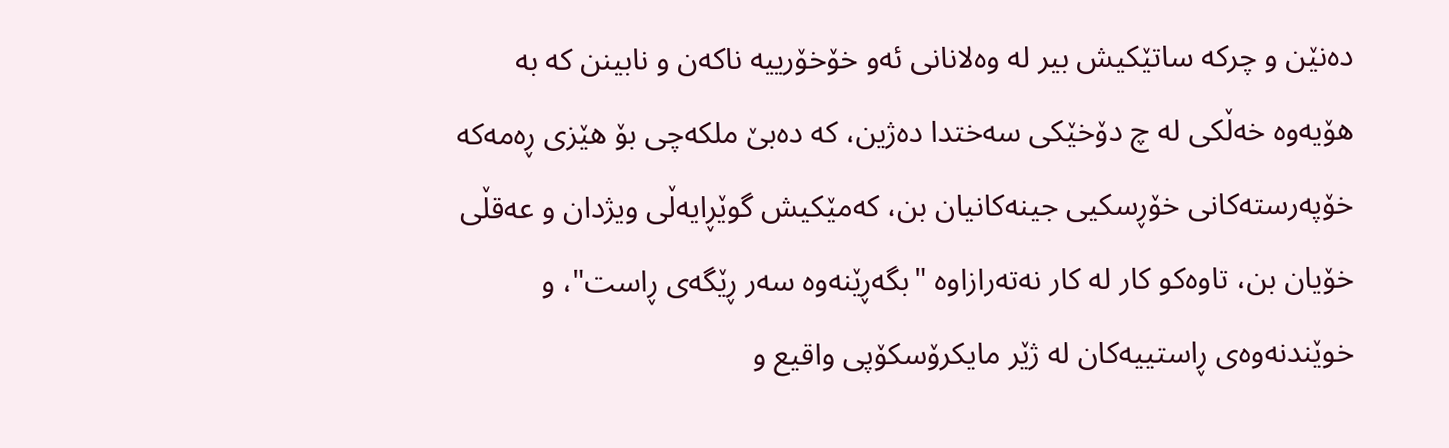ده‌نێن و چركه‌ ساتێكیش بیر له‌ وه‌لانانى ئه‌و خۆخۆرییه‌ ناكه‌ن و نابینن كه‌ به‌ هۆیه‌وه‌ خه‌ڵكى له‌ چ دۆخێكى سه‌ختدا ده‌ژین، كه‌ ده‌بێ ملكه‌چى بۆ هێزى ڕه‌مه‌كه‌ خۆپه‌رسته‌كانى خۆڕسكیى جینه‌كانیان بن، كه‌مێكیش گوێڕایه‌ڵى ویژدان و عه‌قڵى خۆیان بن، تاوه‌كو كار له‌ كار نه‌ته‌رازاوه‌ "بگه‌ڕێنه‌وه‌ سه‌ر ڕێگه‌ى ڕاست"، و خوێندنه‌وه‌ى ڕاستییه‌كان له‌ ژێر مایكرۆسكۆپى واقیع و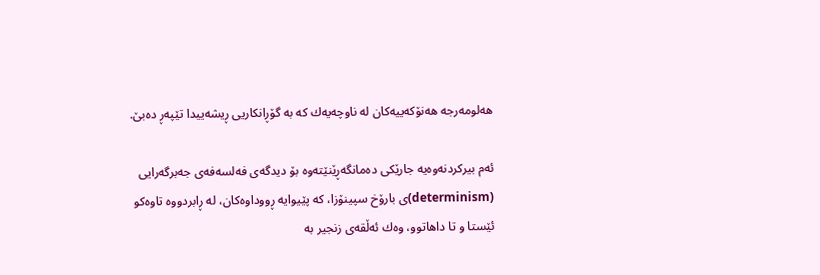هه‌لومه‌رجه‌ هه‌نۆكه‌ییه‌كان له‌ ناوچه‌یه‌ك كه‌ به‌ گۆڕانكاریى ڕیشه‌ییدا تێپه‌ڕ ده‌بێ.

ئه‌م بیركردنه‌وه‌یه‌ جارێكى ده‌مانگه‌ڕێنێته‌وه‌ بۆ دیدگه‌ى فه‌لسه‌فه‌ى جه‌برگه‌رایى (determinism)ى بارۆخ سپینۆزا، كه‌ پێیوایه‌ ڕووداوه‌كان، له‌ ڕابردووه‌ تاوه‌كو ئێستا و تا داهاتوو، وه‌ك ئه‌ڵقه‌ى زنجیر به‌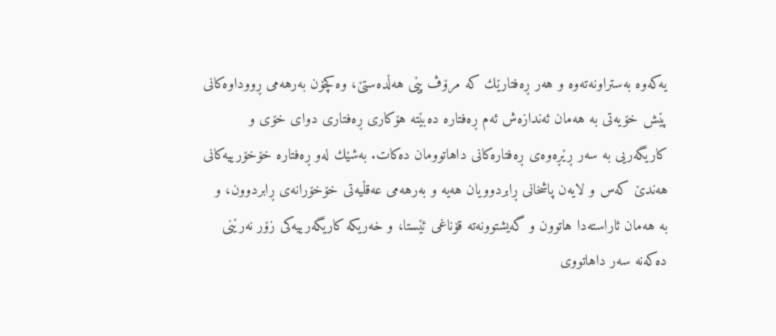یه‌كه‌وه‌ به‌ستراونه‌ته‌وه‌ و هه‌ر ڕه‌فتارێك كه‌ مرۆڤ پێى هه‌ڵده‌ستێ، وه‌كچۆن به‌رهه‌مى ڕووداوه‌كانى پێش خۆیه‌تى به‌ هه‌مان ئه‌ندازه‌ش ئه‌م ڕه‌فتاره‌ ده‌بێته‌ هۆكارى ڕه‌فتارى دواى خۆى و كاریگه‌ریى به‌ سه‌ر ڕێڕه‌وه‌ى ڕه‌فتاره‌كانى داهاتوومان ده‌كات. به‌شێك له‌و ڕه‌فتاره‌ خۆخۆرییه‌كانى هه‌ندێ كه‌س و لایه‌ن پاشخانى ڕابردوویان هه‌یه‌ و به‌رهه‌مى عه‌قڵیه‌تى خۆخۆرانه‌ى ڕابردوون، و به‌ هه‌مان ئاراسته‌دا هاتوون و گه‌یشتوونه‌ته‌ قۆناغى ئێستا، و خه‌ریكه‌ كاریگه‌رییه‌كى زۆر نه‌رێنى ده‌كه‌نه‌ سه‌ر داهاتووى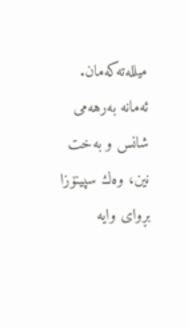میلله‌ته‌كه‌مان. ئه‌مانه‌ به‌رهه‌مى شانس و به‌خت نین، وه‌ك سپینۆزا بڕواى وایه‌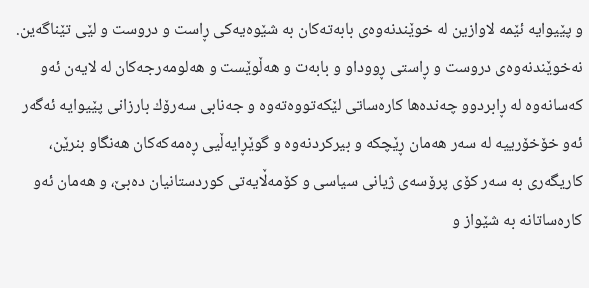و پێیوایه‌ ئێمه‌ لاوازین له‌ خوێندنه‌وه‌ى بابه‌ته‌كان به‌ شێوه‌یه‌كى ڕاست و دروست و لێى تێناگه‌ین. نه‌خوێندنه‌وه‌ى دروست و ڕاستى ڕووداو و بابه‌ت و هه‌ڵوێست و هه‌لومه‌رجه‌كان له‌ لایه‌ن ئه‌و كه‌سانه‌وه‌ له‌ ڕابردوو چه‌نده‌ها كاره‌ساتى لێكه‌تووه‌ته‌وه‌ و جه‌نابى سه‌رۆك بارزانى پێیوایه‌ ئه‌گه‌ر ئه‌و خۆخۆرییه‌ له‌ سه‌ر هه‌مان ڕێچكه‌ و بیركردنه‌وه‌ و گوێڕایه‌ڵیى ڕه‌مه‌كه‌كان هه‌نگاو بنرێن، كاریگه‌رى به‌ سه‌ر كۆى پرۆسه‌ى ژیانى سیاسى و كۆمه‌ڵایه‌تى كوردستانیان ده‌بێ، و هه‌مان ئه‌و كاره‌ساتانه‌ به‌ شێواز و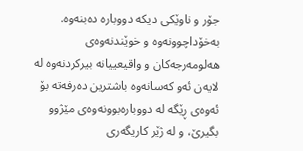جۆر و ناوێكى دیكه‌ دووباره‌ ده‌بنه‌وه‌. به‌خۆداچوونه‌وه‌ و خوێندنه‌وه‌ى هه‌لومه‌رجه‌كان و واقیعییانه‌ بیركردنه‌وه‌ له‌ لایه‌ن ئه‌و كه‌سانه‌وه‌ باشترین ده‌رفه‌ته‌ بۆ ئه‌وه‌ى ڕێگه‌ له‌ دووباره‌بوونه‌وه‌ى مێژوو بگیرێ، و له‌ ژێر كاریگه‌رى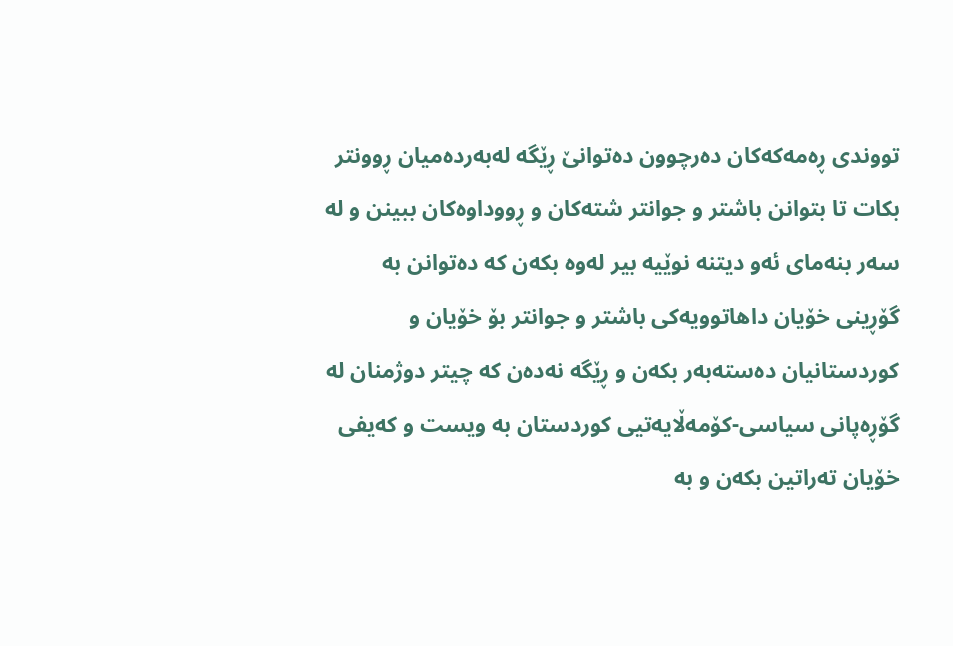تووندى ڕه‌مه‌كه‌كان ده‌رچوون ده‌توانێ ڕێگه‌ له‌به‌رده‌میان ڕوونتر بكات تا بتوانن باشتر و جوانتر شته‌كان و ڕووداوه‌كان ببینن و له‌ سه‌ر بنه‌ماى ئه‌و دیتنه‌ نوێیه‌ بیر له‌وه‌ بكه‌ن كه‌ ده‌توانن به‌ گۆڕینى خۆیان داهاتوویه‌كى باشتر و جوانتر بۆ خۆیان و كوردستانیان ده‌سته‌به‌ر بكه‌ن و ڕێگه‌ نه‌ده‌ن كه‌ چیتر دوژمنان له‌ گۆڕه‌پانى سیاسى-كۆمه‌ڵایه‌تیى كوردستان به‌ ویست و كه‌یفى خۆیان ته‌راتین بكه‌ن و به‌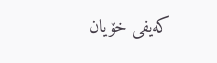كه‌یفى خۆیان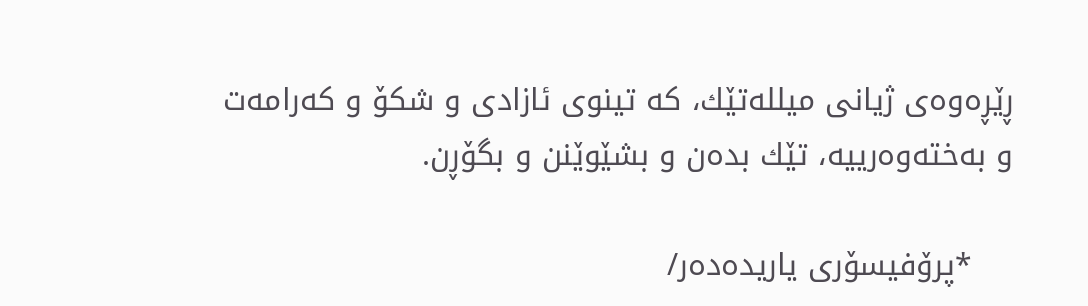ڕێڕه‌وه‌ى ژیانى میلله‌تێك، كه‌ تینوى ئازادى و شكۆ و كه‌رامه‌ت و به‌خته‌وه‌رییه‌، تێك بده‌ن و بشێوێنن و بگۆڕن.

    *پرۆفیسۆرى یاریده‌ده‌ر/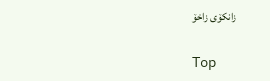زانكۆى زاخۆ

Top